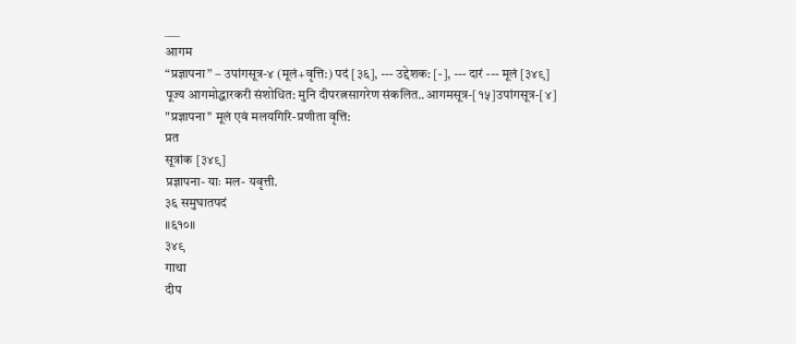___
आगम
“प्रज्ञापना” – उपांगसूत्र-४ (मूलं+वृत्ति:) पदं [३६], --- उद्देशक: [-], --- दारं --- मूलं [३४९] पूज्य आगमोद्धारकरी संशोधित: मुनि दीपरत्नसागरेण संकलित..आगमसूत्र-[१५]उपांगसूत्र-[४] "प्रज्ञापना" मूलं एवं मलयगिरि-प्रणीता वृत्ति:
प्रत
सूत्रांक [३४९]
प्रज्ञापना- याः मल- यवृत्ती.
३६ समुघातपदं
॥६१०॥
३४९
गाथा
दीप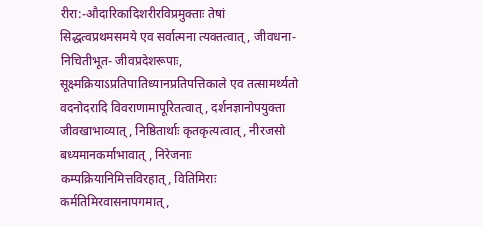रीरा:-औदारिकादिशरीरविप्रमुक्ताः तेषां सिद्धत्वप्रथमसमये एव सर्वात्मना त्यक्तत्वात् , जीवधना-निचितीभूत- जीवप्रदेशरूपाः, सूक्ष्मक्रियाऽप्रतिपातिध्यानप्रतिपत्तिकाले एव तत्सामर्थ्यतो वदनोदरादि विवराणामापूरितत्वात् , दर्शनज्ञानोपयुक्ता जीवखाभाव्यात् , निष्ठितार्थाः कृतकृत्यत्वात् , नीरजसो बध्यमानकर्माभावात् , निरेजनाः कम्पक्रियानिमित्तविरहात्, वितिमिराः कर्मतिमिरवासनापगमात्,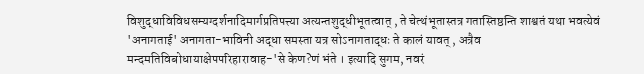विशुद्धाविविधसम्यग्दर्शनादिमार्गप्रतिपत्त्या अत्यन्तशुद्धीभूतत्वात् , ते चेत्थंभूतास्तत्र गतास्तिष्ठन्ति शाश्वतं यथा भवत्येवं 'अनागताई' अनागता-भाविनी अद्धा समस्ता यत्र सोऽनागताद्धः ते कालं यावत् , अत्रैव मन्दमतिविबोधायाक्षेपपरिहारावाह-'से केण?णं भंते । इत्यादि सुगम, नवरं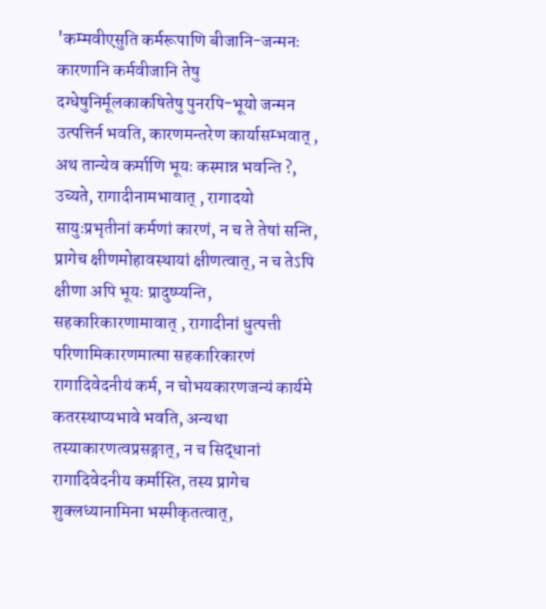'कम्मवीएसुति कर्मरूपाणि बीजानि-जन्मनः कारणानि कर्मवीजानि तेषु दग्धेषुनिर्मूलकाकषितेषु पुनरपि-भूयो जन्मन उत्पत्तिर्न भवति, कारणमन्तरेण कार्यासम्भवात् , अथ तान्येव कर्माणि भूयः कस्मान्न भवन्ति ?, उच्यते, रागादीनामभावात् , रागादयो सायुःप्रभृतीनां कर्मणां कारणं, न च ते तेषां सन्ति, प्रागेच क्षीणमोहावस्थायां क्षीणत्वात्, न च तेऽपि क्षीणा अपि भूयः प्रादुष्प्यन्ति, सहकारिकारणामावात् , रागादीनां धुत्पत्ती परिणामिकारणमात्मा सहकारिकारणं रागादिवेदनीयं कर्म, न चोभयकारणजन्यं कार्यमे कतरस्थाप्यभावे भवति, अन्यथा तस्याकारणत्वप्रसङ्गात्, न च सिद्धानां रागादिवेदनीय कर्मास्ति, तस्य प्रागेच शुक्लध्यानामिना भस्मीकृतत्वात्,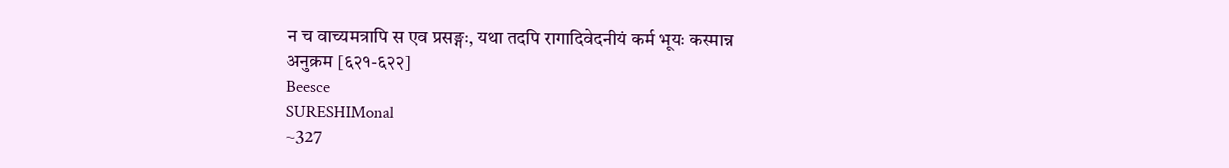न च वाच्यमत्रापि स एव प्रसङ्गः, यथा तदपि रागादिवेदनीयं कर्म भूयः कस्मान्न
अनुक्रम [६२१-६२२]
Beesce
SURESHIMonal
~327